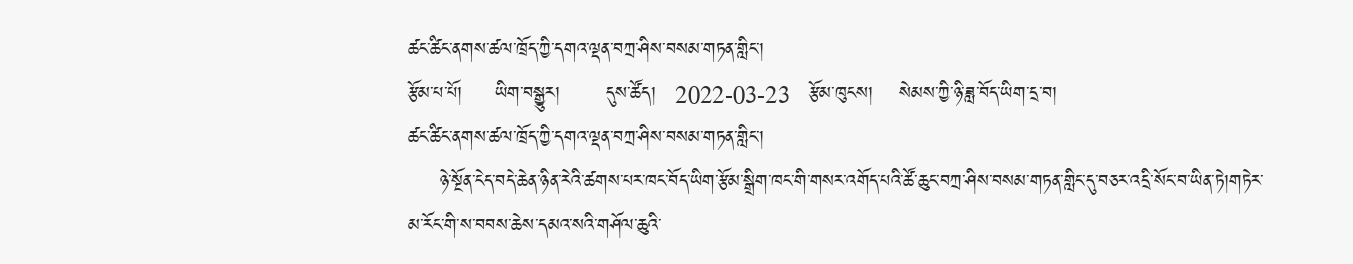ཚང་ཚིང་ནགས་ཚལ་ཁྲོད་ཀྱི་དགའ་ལྡན་བཀྲ་ཤིས་བསམ་གཏན་གླིང་།
རྩོམ་པ་པོ།     ཡིག་བསྒྱུར།       དུས་ཚོད།   2022-03-23   རྩོམ་ཁུངས།    སེམས་ཀྱི་ཉི་ཟླ་བོད་ཡིག་དྲ་བ།
ཚང་ཚིང་ནགས་ཚལ་ཁྲོད་ཀྱི་དགའ་ལྡན་བཀྲ་ཤིས་བསམ་གཏན་གླིང་།
     ཉེ་སྔོན་ངེད་བདེ་ཆེན་ཉིན་རེའི་ཚགས་པར་ཁང་བོད་ཡིག་རྩོམ་སྒྲིག་ཁང་གི་གསར་འགོད་པའི་ཚོ་ཆུང་བཀྲ་ཤིས་བསམ་གཏན་གླིང་དུ་བཅར་འདྲི་སོང་བ་ཡིན་ཏེ།གཏེར་མ་རོང་གི་ས་བབས་ཆེས་དམའ་སའི་གཤོལ་ཆུའི་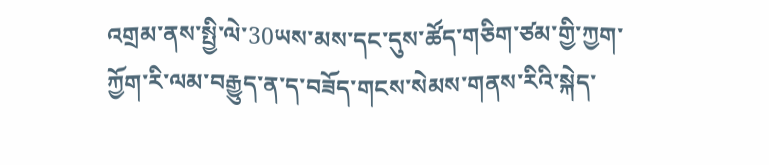འགྲམ་ནས་སྤྱི་ལེ་30ཡས་མས་དང་དུས་ཚོད་གཅིག་ཙམ་གྱི་ཀྱག་ཀྱོག་རི་ལམ་བརྒྱུད་ན་ད་བཟོད་གངས་སེམས་གནས་རིའི་སྐེད་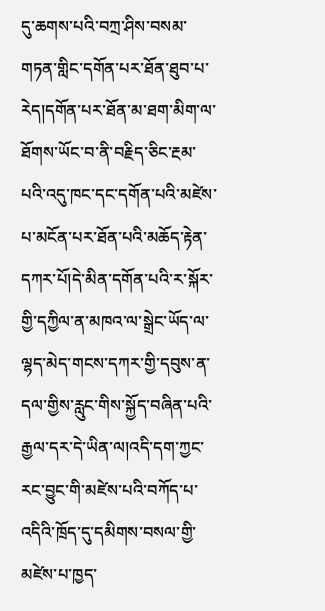དུ་ཆགས་པའི་བཀྲ་ཤིས་བསམ་གཏན་གླིང་དགོན་པར་ཐོན་ཐུབ་པ་རེད།དགོན་པར་ཐོན་མ་ཐག་མིག་ལ་ཐོགས་ཡོང་བ་ནི་བརྗིད་ཅིང་རྔམ་པའི་འདུ་ཁང་དང་དགོན་པའི་མཛེས་པ་མངོན་པར་ཐོན་པའི་མཆོད་རྟེན་དཀར་པོ།དེ་མིན་དགོན་པའི་ར་སྐོར་གྱི་དཀྱིལ་ན་མཁའ་ལ་སྒྲེང་ཡོད་ལ་ལྷད་མེད་གངས་དཀར་གྱི་དབུས་ན་དལ་གྱིས་རླུང་གིས་སྐྱོད་བཞིན་པའི་རྒྱལ་དར་དེ་ཡིན་ལ།འདི་དག་ཀྱང་རང་བྱུང་གི་མཛེས་པའི་བཀོད་པ་འདིའི་ཁྲོད་དུ་དམིགས་བསལ་གྱི་མཛེས་པ་ཁྱད་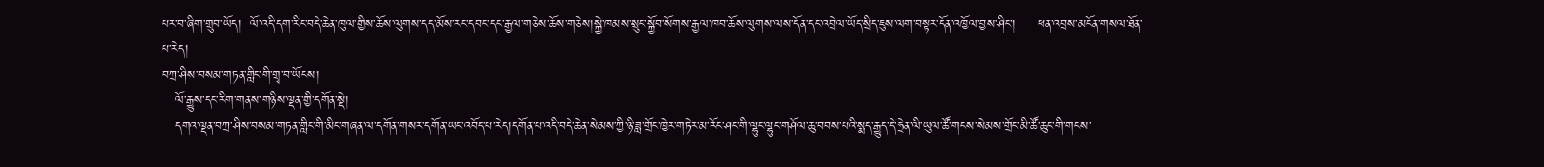པར་བ་ཞིག་གྲུབ་ཡོད།  ལོ་འདི་དག་རིང་བདེ་ཆེན་ཁུལ་གྱིས་ཆོས་ལུགས་དད་མོས་རང་དབང་དང་རྒྱལ་གཅེས་ཆོས་གཅེས།སྐྱེ་ཁམས་སྲུང་སྐྱོབ་སོགས་རྒྱལ་ཁབ་ཆོས་ལུགས་ལས་དོན་དང་འབྲེལ་ཡོད་སྲིད་ཇུས་ལག་བསྟར་དོན་འཁྱོལ་བྱས་ཤིང་།     ཕན་འབྲས་མངོན་གསལ་ཐོན་པ་རེད།
བཀྲ་ཤིས་བསམ་གཏན་གླིང་གི་གྲྭ་བ་ཡོངས།
   ལོ་རྒྱུས་དང་རིག་གནས་གཉིས་ལྡན་གྱི་དགོན་སྡེ།
   དགའ་ལྡན་བཀྲ་ཤིས་བསམ་གཏན་གླིང་གི་མིང་གཞན་ལ་དགོན་གསར་དགོན་ཡང་འབོད་པ་རེད།དགོན་པ་འདི་བདེ་ཆེན་སེམས་ཀྱི་ཉི་ཟླ་གྲོང་ཁྱེར་གཏེར་མ་རོང་ཤང་གི་ལྷུང་ལྷུང་གཤོལ་ཆུ་བབས་པའི་སྨད་རྒྱུད་དེ་ཧྲེན་ལི་ཡུལ་ཚོ་གངས་སེམས་གྲོང་མི་ཚོ་ཆུང་གི་གངས་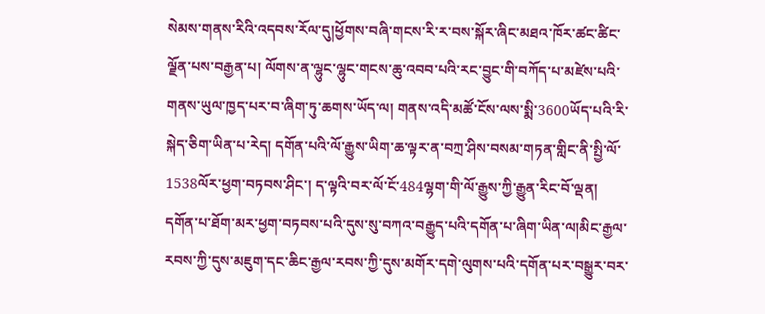སེམས་གནས་རིའི་འདབས་རོལ་དུ།ཕྱོགས་བཞི་གངས་རི་ར་བས་སྐོར་ཞིང་མཐའ་ཁོར་ཚང་ཚིང་ལྗོན་པས་བརྒྱན་པ། ལོགས་ན་ལྷུང་ལྷུང་གངས་ཆུ་འབབ་པའི་རང་བྱུང་གི་བཀོད་པ་མཛེས་པའི་གནས་ཡུལ་ཁྱད་པར་བ་ཞིག་ཏུ་ཆགས་ཡོད་ལ། གནས་འདི་མཚོ་ངོས་ལས་སྨི་3600ཡོད་པའི་རི་སྐེད་ཅིག་ཡིན་པ་རེད། དགོན་པའི་ལོ་རྒྱུས་ཡིག་ཆ་ལྟར་ན་བཀྲ་ཤིས་བསམ་གཏན་གླིང་ནི་སྤྱི་ལོ་1538ལོར་ཕྱག་བཏབས་ཤིང་། ད་ལྟའི་བར་ལོ་ངོ་484ལྷག་གི་ལོ་རྒྱུས་ཀྱི་རྒྱུན་རིང་བོ་ལྡན།  དགོན་པ་ཐོག་མར་ཕྱག་བཏབས་པའི་དུས་སུ་བཀའ་བརྒྱུད་པའི་དགོན་པ་ཞིག་ཡིན་ལ།མིང་རྒྱལ་རབས་ཀྱི་དུས་མཇུག་དང་ཆིང་རྒྱལ་རབས་ཀྱི་དུས་མགོར་དགེ་ལུགས་པའི་དགོན་པར་བསྒྱུར་བར་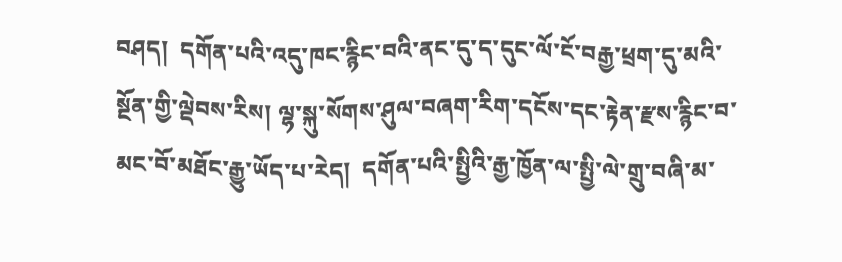བཤད།  དགོན་པའི་འདུ་ཁང་རྙིང་བའི་ནང་དུ་ད་དུང་ལོ་ངོ་བརྒྱ་ཕྲག་དུ་མའི་སྔོན་གྱི་ལྡེབས་རིས། ལྷ་སྐུ་སོགས་ཤུལ་བཞག་རིག་དངོས་དང་རྟེན་རྫས་རྙིང་བ་མང་བོ་མཐོང་རྒྱུ་ཡོད་པ་རེད།  དགོན་པའི་སྤྱིའི་རྒྱ་ཁྱོན་ལ་སྤྱི་ལེ་གྲུ་བཞི་མ་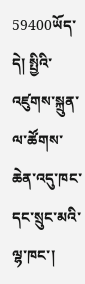59400ཡོད་དེ། སྤྱིའི་འཛུགས་སྐྲུན་ལ་ཚོགས་ཆེན་འདུ་ཁང་དང་སྲུང་མའི་ལྷ་ཁང་།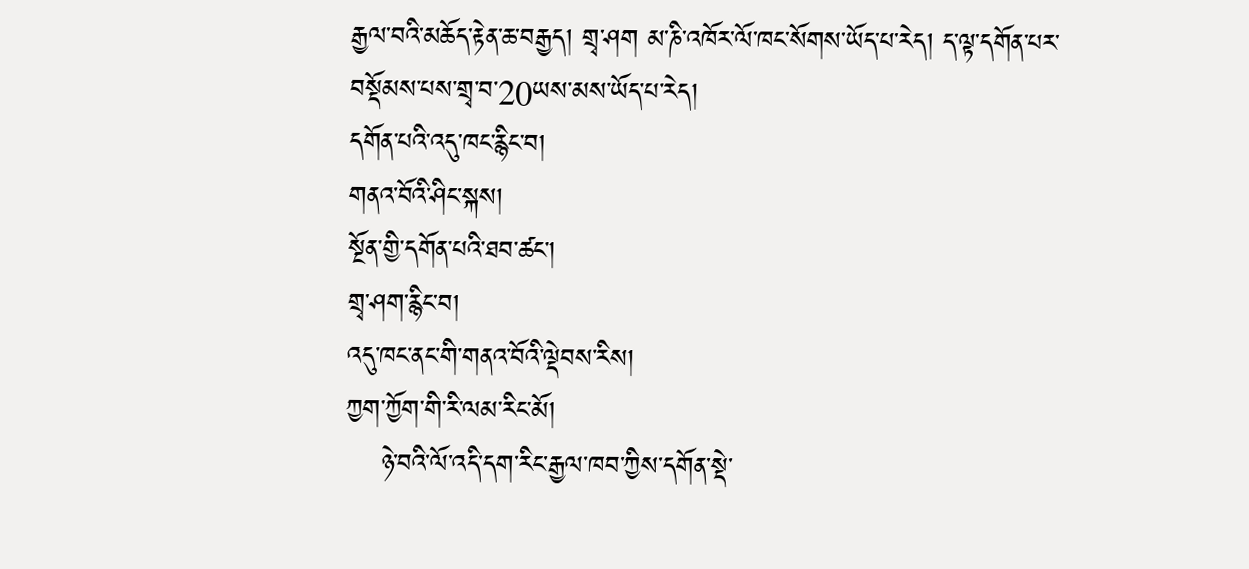རྒྱལ་བའི་མཆོད་རྟེན་ཆ་བརྒྱད། གྲྭ་ཤག མ་ཎི་འཁོར་ལོ་ཁང་སོགས་ཡོད་པ་རེད། ད་ལྟ་དགོན་པར་བསྡོམས་པས་གྲྭ་བ་20ཡས་མས་ཡོད་པ་རེད།
དགོན་པའི་འདུ་ཁང་རྙིང་བ།
གནའ་བོའི་ཤིང་སྐས།
སྔོན་གྱི་དགོན་པའི་ཐབ་ཚང་།
གྲྭ་ཤག་རྙིང་བ།
འདུ་ཁང་ནང་གི་གནའ་བོའི་ལྡེབས་རིས།
ཀྱག་ཀྱོག་གི་རི་ལམ་རིང་མོ།
    ཉེ་བའི་ལོ་འདི་དག་རིང་རྒྱལ་ཁབ་ཀྱིས་དགོན་སྡེ་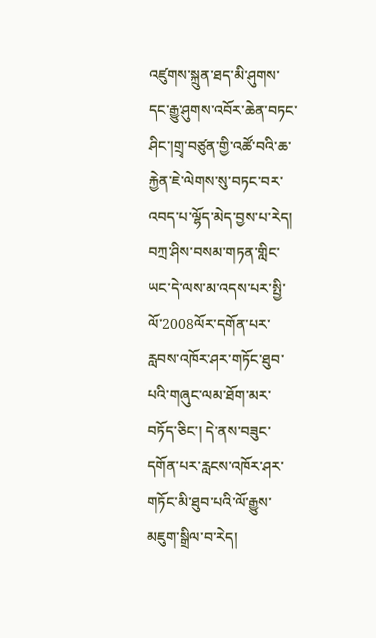འཛུགས་སྐྲུན་ཐད་མི་ཤུགས་དང་རྒྱུ་ཤུགས་འབོར་ཆེན་བཏང་ཤིང་།གྲྭ་བཙུན་གྱི་འཚོ་བའི་ཆ་རྐྱེན་ཇེ་ལེགས་སུ་བཏང་བར་འབད་པ་ལྷོད་མེད་བྱས་པ་རེད།  བཀྲ་ཤིས་བསམ་གཏན་གླིང་ཡང་དེ་ལས་མ་འདས་པར་སྤྱི་ལོ་2008ལོར་དགོན་པར་རླབས་འཁོར་ཤར་གཏོང་ཐུབ་པའི་གཞུང་ལམ་ཐོག་མར་བཏོད་ཅིང་། དེ་ནས་བཟུང་དགོན་པར་རླངས་འཁོར་ཤར་གཏོང་མི་ཐུབ་པའི་ལོ་རྒྱུས་མཇུག་སྒྲིལ་བ་རེད།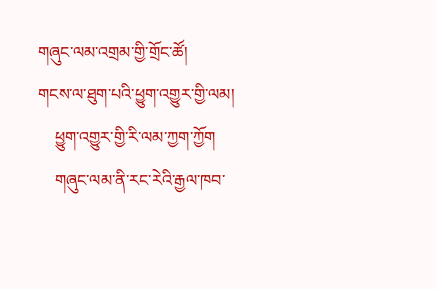གཞུང་ལམ་འགྲམ་གྱི་གྲོང་ཚོ།
གངས་ལ་ཐུག་པའི་ཕྱུག་འགྱུར་གྱི་ལམ།
    ཕྱུག་འགྱུར་གྱི་རི་ལམ་ཀྱག་ཀྱོག
    གཞུང་ལམ་ནི་རང་རེའི་རྒྱལ་ཁབ་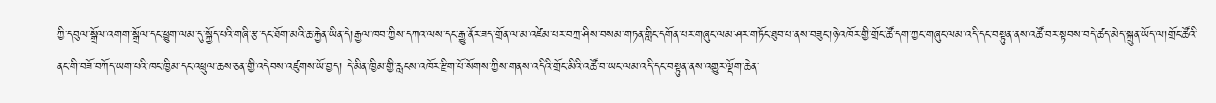ཀྱི་དབུལ་སྒྲོལ་འགག་སྒྲོལ་དང་ཕྱུག་ལམ་དུ་སྐྱོད་པའི་གཞི་རྩ་དང་ཐོག་མའི་ཆ་རྐྱེན་ཡིན་དེ།རྒྱལ་ཁབ་ཀྱིས་དཀའ་ལས་དང་རྒྱུ་ནོར་ཟད་གྲོན་ལ་མ་འཛེམ་པར་བཀྲ་ཤིས་བསམ་གཏན་གླིང་དགོན་པར་གཞུང་ལམ་ཤར་གཏོང་ཐུབ་པ་ནས་བཟུང་།ཉེ་འཁོར་གྱི་གྲོང་ཚོ་དག་ཀྱང་གཞུང་ལམ་འདི་དང་བསྟུན་ནས་འཚོ་བར་སྟབས་བདེ་ཚད་མེད་སྐྲུན་ཡོད་ལ།གྲོང་ཚོའི་ནང་གི་བཟོ་བཀོད་ཡག་པའི་ཁང་ཁྱིམ་དང་འཕྲུལ་ཆས་ཅན་གྱི་འདེབས་འཛུགས་ཡོ་བྱད། དེ་མིན་ཁྱིམ་གྱི་རླངས་འཁོར་རྫིག་པོ་སོགས་ཀྱིས་གནས་འདིའི་གྲོང་མིའི་འཚོ་བ་ཡང་ལམ་འདི་དང་བསྟུན་ནས་འགྱུར་ལྡོག་ཆེན་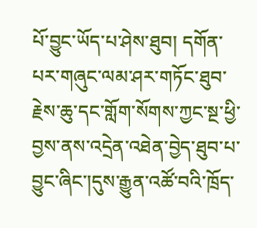པོ་བྱུང་ཡོད་པ་ཤེས་ཐུབ། དགོན་པར་གཞུང་ལམ་ཤར་གཏོང་ཐུབ་རྗེས་ཆུ་དང་གློག་སོགས་ཀྱང་སྔ་ཕྱི་བྱས་ནས་འདྲེན་འཐེན་བྱེད་ཐུབ་པ་བྱུང་ཞིང་།དུས་རྒྱུན་འཚོ་བའི་ཁྲོད་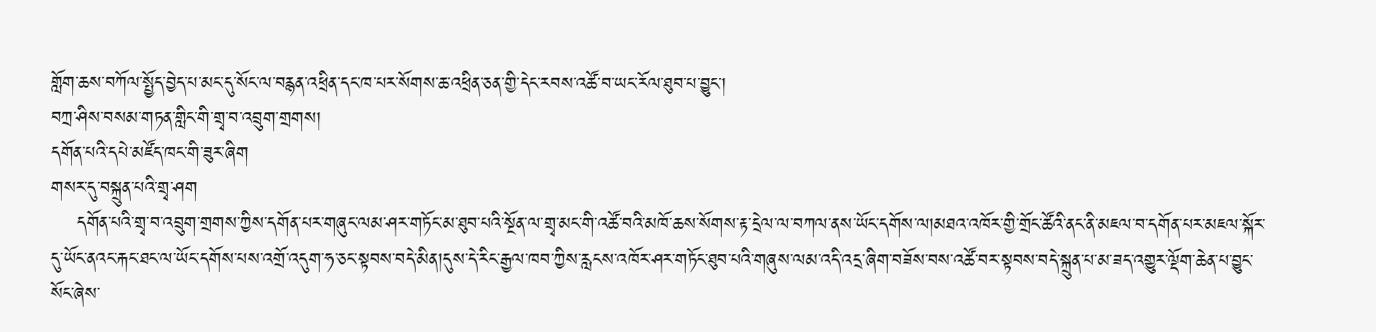གློག་ཆས་བཀོལ་སྤྱོད་བྱེད་པ་མང་དུ་སོང་ལ་བརྙན་འཕྲིན་དང་ཁ་པར་སོགས་ཆ་འཕྲིན་ཅན་གྱི་དེང་རབས་འཚོ་བ་ཡང་རོལ་ཐུབ་པ་བྱུང་།
བཀྲ་ཤིས་བསམ་གཏན་གླིང་གི་གྲྭ་བ་འབྲུག་གྲགས།
དགོན་པའི་དཔེ་མཛོད་ཁང་གི་ཟུར་ཞིག
གསར་དུ་བསྐྲུན་པའི་གྲྭ་ཤག
    དགོན་པའི་གྲྭ་བ་འབྲུག་གྲགས་ཀྱིས་དགོན་པར་གཞུང་ལམ་ཤར་གཏོང་མ་ཐུབ་པའི་སྔོན་ལ་གྲྭ་མང་གི་འཚོ་བའི་མཁོ་ཆས་སོགས་རྟ་དྲེལ་ལ་བཀལ་ནས་ཡོང་དགོས་ལ།མཐའ་འཁོར་གྱི་གྲོང་ཚོའི་ནང་ནི་མཇལ་བ་དགོན་པར་མཇལ་སྐོར་དུ་ཡོང་ནའང་རྐང་ཐང་ལ་ཡོང་དགོས་པས་འགྲོ་འདུག་ཧ་ཅང་སྟབས་བདེ་མིན།དུས་དེ་རིང་རྒྱལ་ཁབ་ཀྱིས་རླངས་འཁོར་ཤར་གཏོང་ཐུབ་པའི་གཞུས་ལམ་འདི་འདྲ་ཞིག་བཟོས་བས་འཚོ་བར་སྟབས་བདེ་སྐྲུན་པ་མ་ཟད་འགྱུར་ལྡོག་ཆེན་པ་བྱུང་སོང་ཞེས་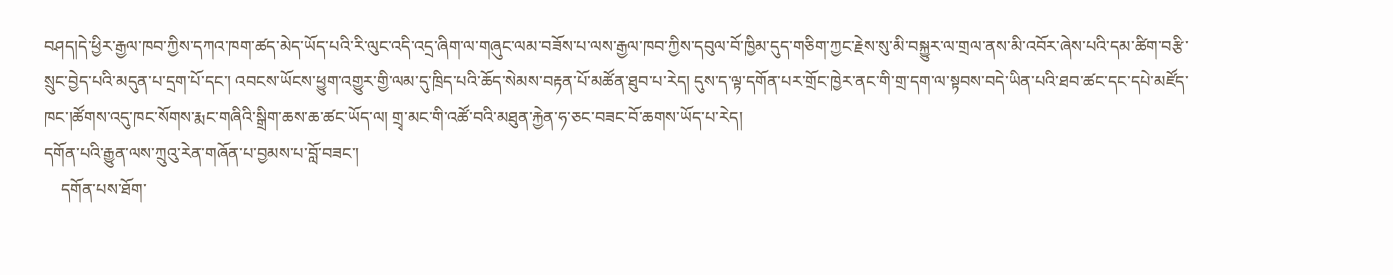བཤད།དེ་ཕྱིར་རྒྱལ་ཁབ་ཀྱིས་དཀའ་ཁག་ཚད་མེད་ཡོད་པའི་རི་ལུང་འདི་འདྲ་ཞིག་ལ་གཞུང་ལམ་བཟོས་པ་ལས་རྒྱལ་ཁབ་ཀྱིས་དབུལ་བོ་ཁྱིམ་དུད་གཅིག་ཀྱང་རྗེས་སུ་མི་བསྐྱུར་ལ་གྲལ་ནས་མི་འབོར་ཞེས་པའི་དམ་ཚིག་བརྩི་སྲུང་བྱེད་པའི་མདུན་པ་དྲག་པོ་དང་། འབངས་ཡོངས་ཕྱུག་འགྱུར་གྱི་ལམ་དུ་ཁྲིད་པའི་ཆོད་སེམས་བརྟན་པོ་མཚོན་ཐུབ་པ་རེད། དུས་ད་ལྟ་དགོན་པར་གྲོང་ཁྱེར་ནང་གི་གྲ་དག་ལ་སྟབས་བདེ་ཡིན་པའི་ཐབ་ཚང་དང་དཔེ་མཛོད་ཁང་།ཚོགས་འདུ་ཁང་སོགས་རྨང་གཞིའི་སྒྲིག་ཆས་ཆ་ཚང་ཡོད་ལ། གྲྭ་མང་གི་འཚོ་བའི་མཐུན་རྐྱེན་ཧ་ཅང་བཟང་བོ་ཆགས་ཡོད་པ་རེད།
དགོན་པའི་རྒྱུན་ལས་ཀྲུའུ་རེན་གཞོན་པ་བྱམས་པ་བློ་བཟང་།
    དགོན་པས་ཐོག་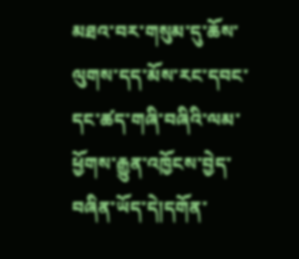མཐའ་བར་གསུམ་དུ་ཆོས་ལུགས་དད་མོས་རང་དབང་དང་ཚད་གཞི་བཞིའི་ལམ་ཕྱོགས་རྒྱུན་འཁྱོངས་བྱེད་བཞིན་ཡོད་དེ།དགོན་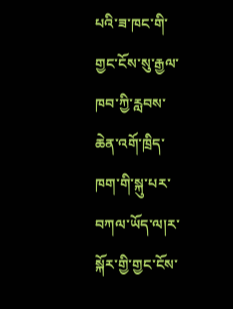པའི་ཟ་ཁང་གི་གྱང་ངོས་སུ་རྒྱལ་ཁབ་ཀྱི་རླབས་ཆེན་འགོ་ཁྲིད་ཁག་གི་སྐུ་པར་བཀལ་ཡོད་ལ།ར་སྐོར་གྱི་གྱང་ངོས་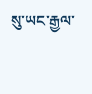སུ་ཡང་རྒྱལ་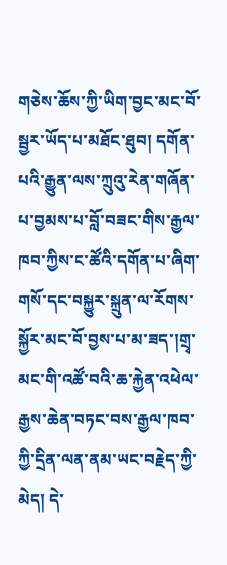གཅེས་ཆོས་ཀྱི་ཡིག་བྱང་མང་བོ་སྦྱར་ཡོད་པ་མཐོང་ཐུབ། དགོན་པའི་རྒྱུན་ལས་ཀྲུའུ་རེན་གཞོན་པ་བྱམས་པ་བློ་བཟང་གིས་རྒྱལ་ཁབ་ཀྱིས་ང་ཚོའི་དགོན་པ་ཞིག་གསོ་དང་བསྐྱུར་སྐྲུན་ལ་རོགས་སྐྱོར་མང་བོ་བྱས་པ་མ་ཟད་།གྲྭ་མང་གི་འཚོ་བའི་ཆ་རྐྱེན་འཕེལ་རྒྱས་ཆེན་བཏང་བས་རྒྱལ་ཁབ་ཀྱི་དྲིན་ལན་ནམ་ཡང་བརྗེད་ཀྱི་མེད། དེ་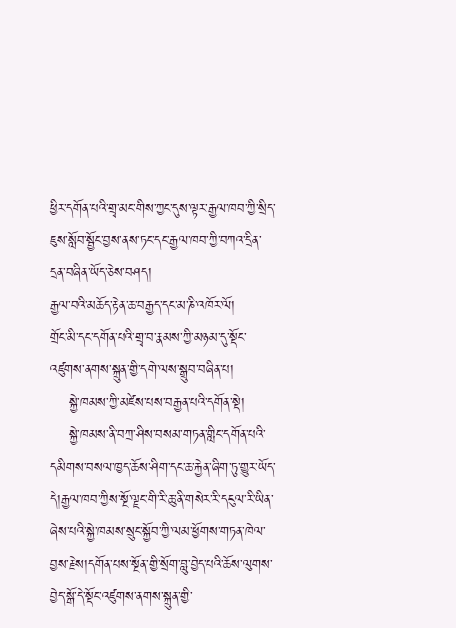ཕྱིར་དགོན་པའི་གྲྭ་མང་གིས་ཀྱང་དུས་ལྟར་རྒྱལ་ཁབ་ཀྱི་སྲིད་ཇུས་སློབ་སྦྱོང་བྱས་ནས་ཏང་དང་རྒྱལ་ཁབ་ཀྱི་བཀའ་དྲིན་དྲན་བཞིན་ཡོད་ཅེས་བཤད།
རྒྱལ་བའི་མཆོད་རྟེན་ཆ་བརྒྱད་དང་མ་ཎི་འཁོར་ལོ།
གྲོང་མི་དང་དགོན་པའི་གྲྭ་བ་རྣམས་ཀྱི་མཉམ་དུ་སྡོང་འཛུགས་ནགས་སྐྲུན་གྱི་དགེ་ལས་སྒྲུབ་བཞིན་པ།
    སྐྱེ་ཁམས་ཀྱི་མཛེས་པས་བརྒྱན་པའི་དགོན་སྡེ།
    སྐྱེ་ཁམས་ནི་བཀྲ་ཤིས་བསམ་གཏན་གླིང་དགོན་པའི་དམིགས་བསལ་ཁྱད་ཆོས་ཤིག་དང་ཆ་རྐྱེན་ཞིག་ཏུ་གྱུར་ཡོད་དེ།རྒྱལ་ཁབ་ཀྱིས་སྔོ་ལྗང་གི་རི་ཆུ་ནི་གསེར་རི་དངུལ་རི་ཡིན་ཞེས་པའི་སྐྱེ་ཁམས་སྲུང་སྐྱོབ་ཀྱི་ལམ་ཕྱོགས་གཏན་ཁེལ་བྱས་རྗེས།དགོན་པས་སྔོན་གྱི་སྲོག་བླུ་བྱེད་པའི་ཆོས་ལུགས་བྱེད་སྒོ་དེ་སྡོང་འཛུགས་ནགས་སྐྲུན་གྱི་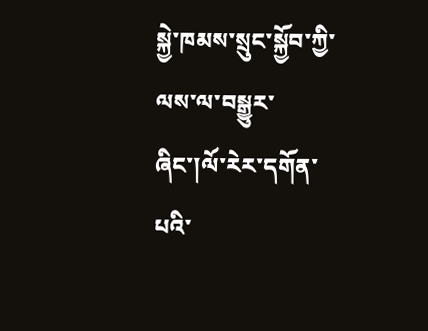སྐྱེ་ཁམས་སྲུང་སྐྱོབ་ཀྱི་ལས་ལ་བསྒྱུར་ཞིང་།ལོ་རེར་དགོན་པའི་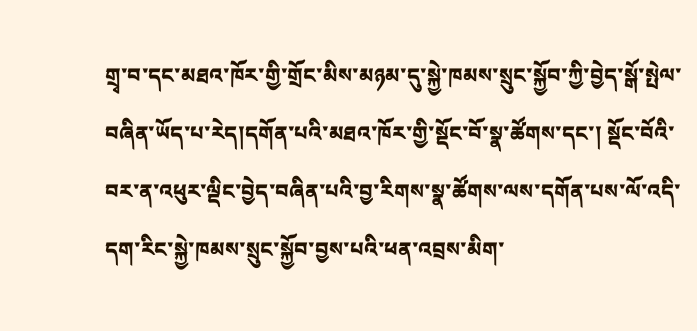གྲྭ་བ་དང་མཐའ་ཁོར་གྱི་གྲོང་མིས་མཉམ་དུ་སྐྱེ་ཁམས་སྲུང་སྐྱོབ་ཀྱི་བྱེད་སྒོ་སྤེལ་བཞིན་ཡོད་པ་རེད།དགོན་པའི་མཐའ་ཁོར་གྱི་སྡོང་བོ་སྣ་ཚོགས་དང་། སྡོང་བོའི་བར་ན་འཕུར་ལྡིང་བྱེད་བཞིན་པའི་བྱ་རིགས་སྣ་ཚོགས་ལས་དགོན་པས་ལོ་འདི་དག་རིང་སྐྱེ་ཁམས་སྲུང་སྐྱོབ་བྱས་པའི་ཕན་འབྲས་མིག་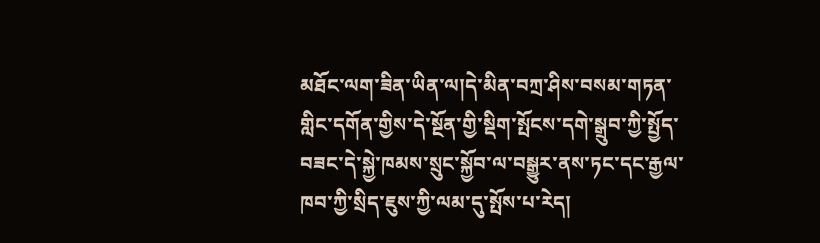མཐོང་ལག་ཟིན་ཡིན་ལ།དེ་མིན་བཀྲ་ཤིས་བསམ་གཏན་གླིང་དགོན་གྱིས་དེ་སྔོན་གྱི་སྡིག་སྤོངས་དགེ་སྒྲུབ་ཀྱི་སྤྱོད་བཟང་དེ་སྐྱེ་ཁམས་སྲུང་སྐྱོབ་ལ་བསྒྱུར་ནས་ཏང་དང་རྒྱལ་ཁབ་ཀྱི་སྲིད་ཇུས་ཀྱི་ལམ་དུ་སྤོས་པ་རེད།